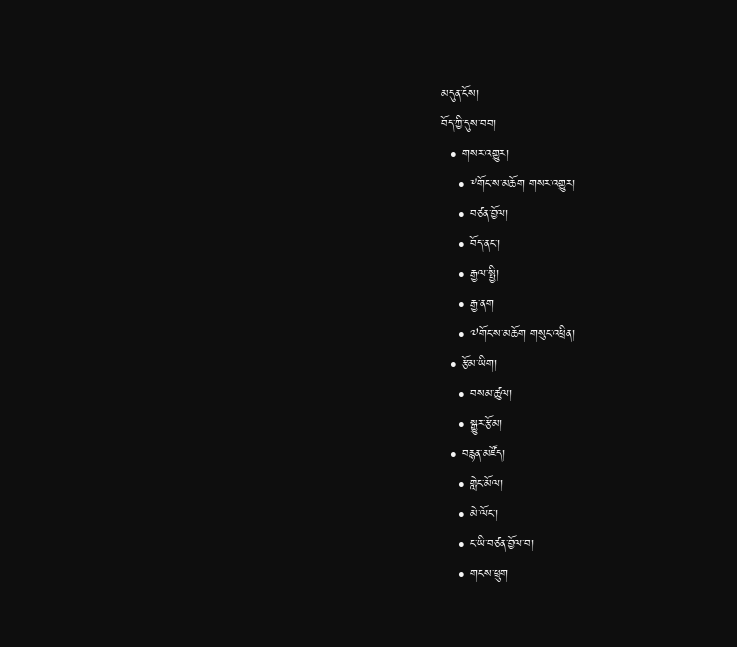མདུན་ངོས།
བོད་ཀྱི་དུས་བབ།
  • གསར་འགྱུར།
    • ༸གོང་ས་མཆོག གསར་འགྱུར།
    • བཙན་བྱོལ།
    • བོད་ནང་།
    • རྒྱལ་སྤྱི།
    • རྒྱ་ནག
    • ༧གོང་ས་མཆོག གསུང་འཕྲིན།
  • རྩོམ་ཡིག།
    • བསམ་ཚུལ།
    • སྒྱུར་རྩོམ།
  • བརྙན་མཛོད།
    • གླེང་མོལ།
    • མེ་ལོང་།
    • ང་ཡི་བཙན་བྱོལ་བ།
    • གངས་ཕྲུག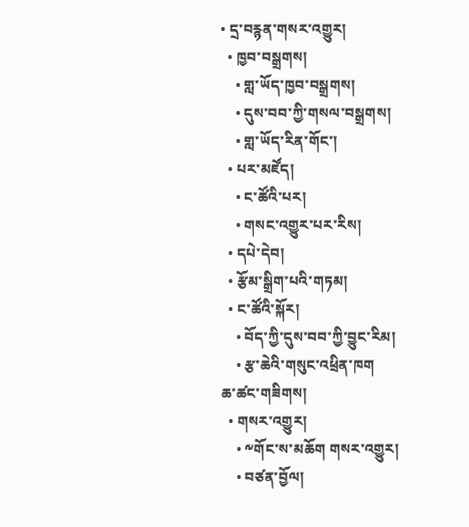• དྲ་བརྙན་གསར་འགྱུར།
  • ཁྱབ་བསྒྲགས།
    • གླ་ཡོད་ཁྱབ་བསྒྲགས།
    • དུས་བབ་ཀྱི་གསལ་བསྒྲགས།
    • གླ་ཡོད་རིན་གོང་།
  • པར་མཛོད།
    • ང་ཚོའི་པར།
    • གསང་འགྱུར་པར་རིས།
  • དཔེ་དེབ།
  • རྩོམ་སྒྲིག་པའི་གཏམ།
  • ང་ཚོའི་སྐོར།
    • བོད་ཀྱི་དུས་བབ་ཀྱི་བྱུང་རིམ།
    • རྩ་ཆེའི་གསུང་འཕྲིན་ཁག
ཆ་ཚང་གཟིགས།
  • གསར་འགྱུར།
    • ༸གོང་ས་མཆོག གསར་འགྱུར།
    • བཙན་བྱོལ།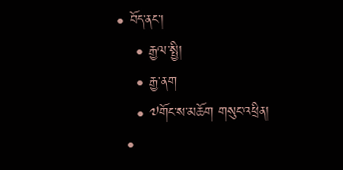• བོད་ནང་།
    • རྒྱལ་སྤྱི།
    • རྒྱ་ནག
    • ༧གོང་ས་མཆོག གསུང་འཕྲིན།
  •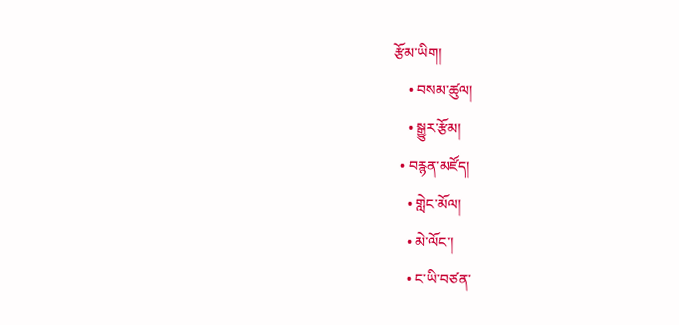རྩོམ་ཡིག།
    • བསམ་ཚུལ།
    • སྒྱུར་རྩོམ།
  • བརྙན་མཛོད།
    • གླེང་མོལ།
    • མེ་ལོང་།
    • ང་ཡི་བཙན་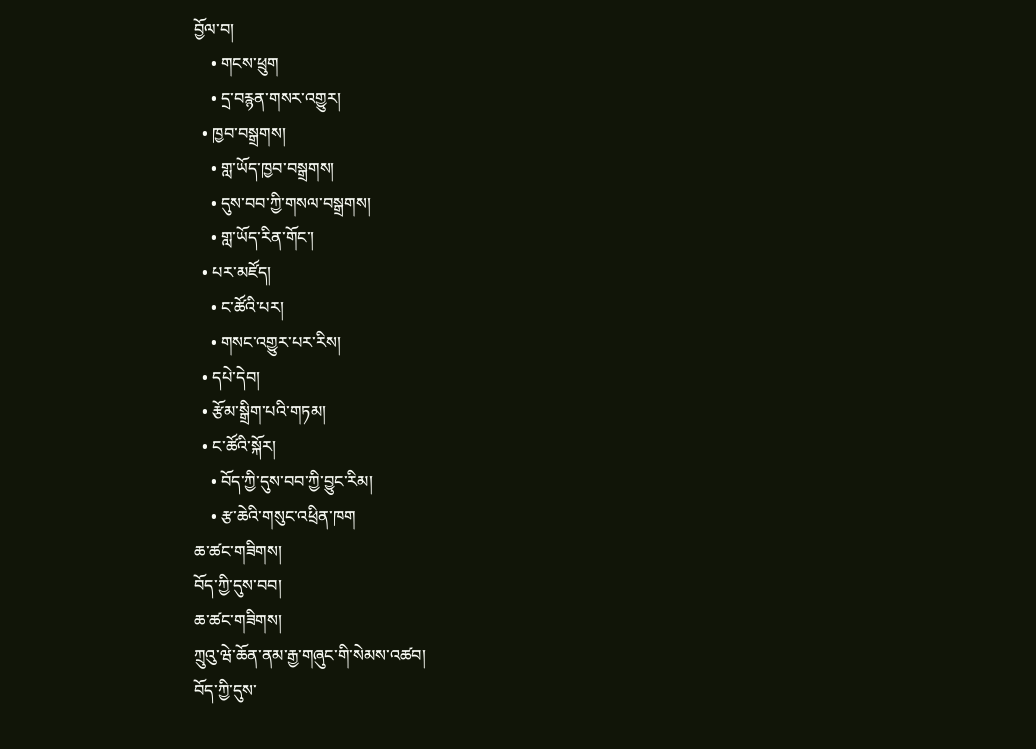བྱོལ་བ།
    • གངས་ཕྲུག
    • དྲ་བརྙན་གསར་འགྱུར།
  • ཁྱབ་བསྒྲགས།
    • གླ་ཡོད་ཁྱབ་བསྒྲགས།
    • དུས་བབ་ཀྱི་གསལ་བསྒྲགས།
    • གླ་ཡོད་རིན་གོང་།
  • པར་མཛོད།
    • ང་ཚོའི་པར།
    • གསང་འགྱུར་པར་རིས།
  • དཔེ་དེབ།
  • རྩོམ་སྒྲིག་པའི་གཏམ།
  • ང་ཚོའི་སྐོར།
    • བོད་ཀྱི་དུས་བབ་ཀྱི་བྱུང་རིམ།
    • རྩ་ཆེའི་གསུང་འཕྲིན་ཁག
ཆ་ཚང་གཟིགས།
བོད་ཀྱི་དུས་བབ།
ཆ་ཚང་གཟིགས།
ཀྲུའུ་ཝེ་ཆོན་ནམ་རྒྱ་གཞུང་གི་སེམས་འཚབ།
བོད་ཀྱི་དུས་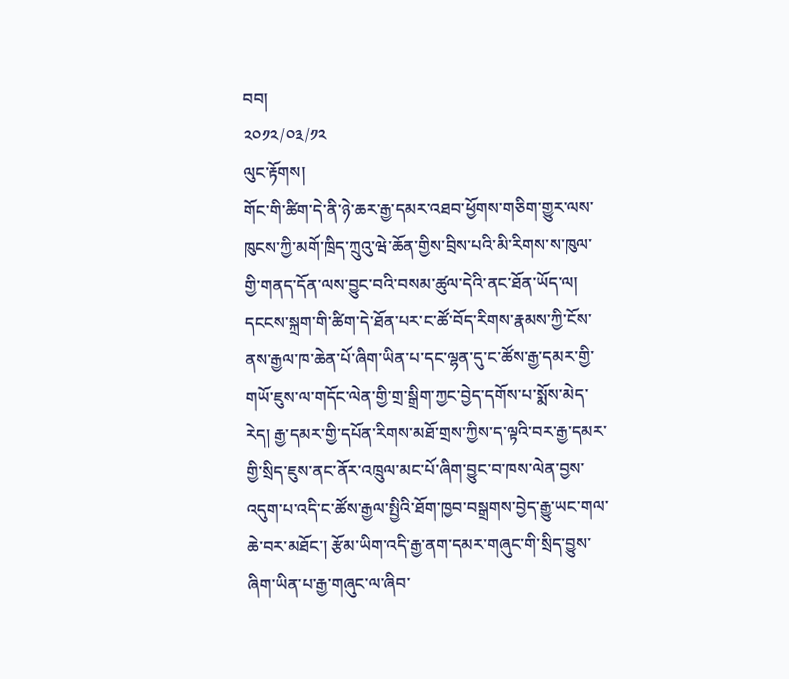བབ།
༢༠༡༢/༠༣/༡༢
ལུང་རྟོགས།
གོང་གི་ཚིག་དེ་ནི་ཉེ་ཆར་རྒྱ་དམར་འཐབ་ཕྱོགས་གཅིག་གྱུར་ལས་ཁུངས་ཀྱི་མགོ་ཁྲིད་ཀྲུའུ་ཝེ་ཆོན་གྱིས་བྲིས་པའི་མི་རིགས་ས་ཁུལ་གྱི་གནད་དོན་ལས་བྱུང་བའི་བསམ་ཚུལ་དེའི་ནང་ཐོན་ཡོད་ལ། དངངས་སྐྲག་གི་ཚིག་དེ་ཐོན་པར་ང་ཚོ་བོད་རིགས་རྣམས་ཀྱི་ངོས་ནས་རྒྱལ་ཁ་ཆེན་པོ་ཞིག་ཡིན་པ་དང་ལྷན་དུ་ང་ཚོས་རྒྱ་དམར་གྱི་གཡོ་ཇུས་ལ་གདོང་ལེན་གྱི་གྲ་སྒྲིག་ཀྱང་བྱེད་དགོས་པ་སྨོས་མེད་རེད། རྒྱ་དམར་གྱི་དཔོན་རིགས་མཐོ་གྲས་ཀྱིས་ད་ལྟའི་བར་རྒྱ་དམར་གྱི་སྲིད་ཇུས་ནང་ནོར་འཁྲུལ་མང་པོ་ཞིག་བྱུང་བ་ཁས་ལེན་བྱས་འདུག་པ་འདི་ང་ཚོས་རྒྱལ་སྤྱིའི་ཐོག་ཁྱབ་བསྒྲགས་བྱེད་རྒྱུ་ཡང་གལ་ཆེ་བར་མཐོང་། རྩོམ་ཡིག་འདི་རྒྱ་ནག་དམར་གཞུང་གི་སྲིད་བྱུས་ཞིག་ཡིན་པ་རྒྱ་གཞུང་ལ་ཞིབ་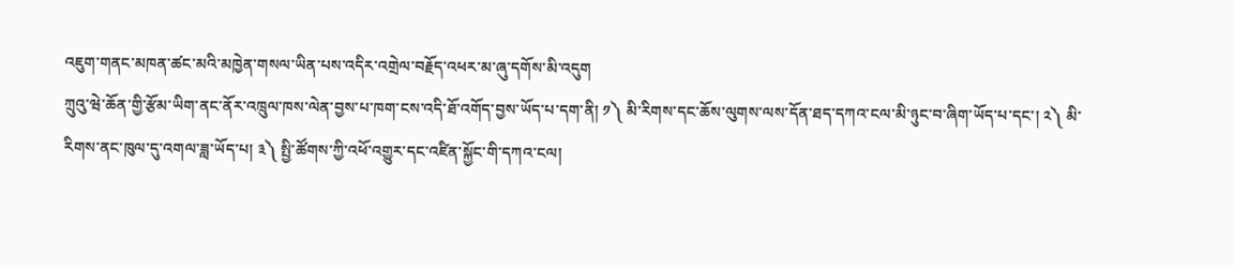འཇུག་གནང་མཁན་ཚང་མའི་མཁྱེན་གསལ་ཡིན་པས་འདིར་འགྲེལ་བརྗོད་འཕར་མ་ཞུ་དགོས་མི་འདུག
ཀྲུའུ་ཝེ་ཆོན་གྱི་རྩོམ་ཡིག་ནང་ནོར་འཁྲུལ་ཁས་ལེན་བྱས་པ་ཁག་ངས་འདི་ཐོ་འགོད་བྱས་ཡོད་པ་དག་ནི། ༡༽ མི་རིགས་དང་ཆོས་ལུགས་ལས་དོན་ཐད་དཀའ་ངལ་མི་ཉུང་བ་ཞིག་ཡོད་པ་དང་། ༢༽ མི་རིགས་ནང་ཁུལ་དུ་འགལ་ཟླ་ཡོད་པ། ༣༽ སྤྱི་ཚོགས་ཀྱི་འཕོ་འགྱུར་དང་འཛིན་སྐྱོང་གི་དཀའ་ངལ།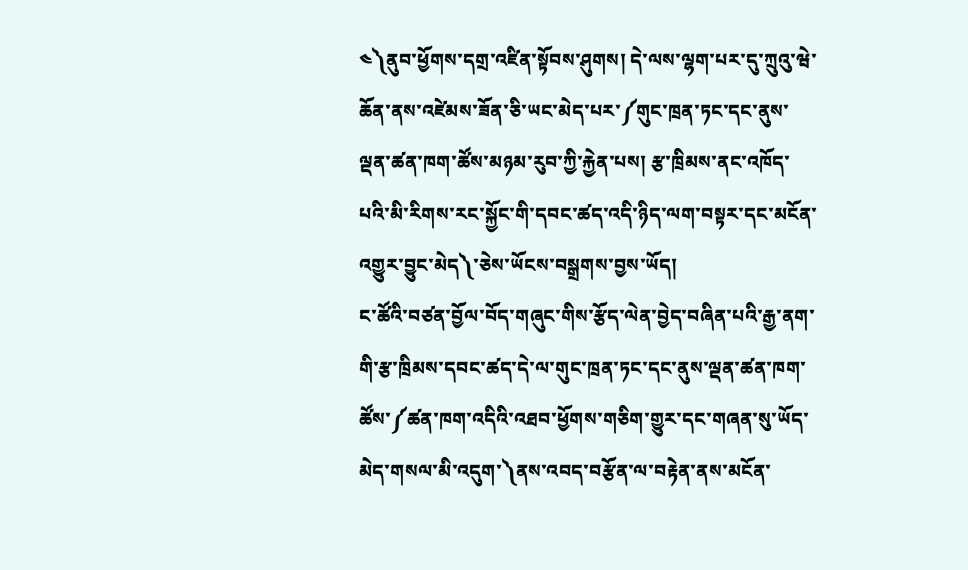༤༽ནུབ་ཕྱོགས་དགྲ་འཛིན་སྟོབས་ཤུགས། དེ་ལས་ལྷག་པར་དུ་ཀྲུའུ་ཝེ་ཆོན་ནས་འཛེམས་ཟོན་ཅི་ཡང་མེད་པར་༼གུང་ཁྲན་ཏང་དང་ནུས་ལྡན་ཚན་ཁག་ཚོས་མཉམ་རུབ་ཀྱི་རྐྱེན་པས། རྩ་ཁྲིམས་ནང་འཁོད་པའི་མི་རིགས་རང་སྐྱོང་གི་དབང་ཚད་འདི་ཉིད་ལག་བསྟར་དང་མངོན་འགྱུར་བྱུང་མེད༽་ཅེས་ཡོངས་བསྒྲགས་བྱས་ཡོད།
ང་ཚོའི་བཙན་བྱོལ་བོད་གཞུང་གིས་རྩོད་ལེན་བྱེད་བཞིན་པའི་རྒྱ་ནག་གི་རྩ་ཁྲིམས་དབང་ཚད་དེ་ལ་གུང་ཁྲན་ཏང་དང་ནུས་ལྡན་ཚན་ཁག་ཚོས་༼ཚན་ཁག་འདིའི་འཐབ་ཕྱོགས་གཅིག་གྱུར་དང་གཞན་སུ་ཡོད་མེད་གསལ་མི་འདུག་༽ནས་འབད་བརྩོན་ལ་བརྟེན་ནས་མངོན་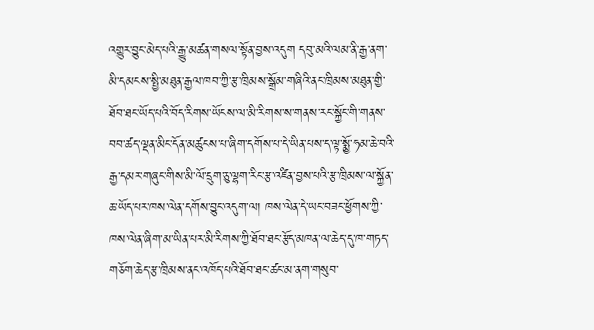འགྱུར་བྱུང་མེད་པའི་རྒྱུ་མཚན་གསལ་སྟོན་བྱས་འདུག དབུ་མའི་ལམ་ནི་རྒྱ་ནག་མི་དམངས་སྤྱི་མཐུན་རྒྱལ་ཁབ་ཀྱི་རྩ་ཁྲིམས་སྒྲོམ་གཞིའི་ནང་ཁྲིམས་མཐུན་གྱི་ཐོབ་ཐང་ཡོད་པའི་བོད་རིགས་ཡོངས་ལ་མི་རིགས་ས་གནས་རང་སྐྱོང་གི་གནས་བབ་ཚད་ལྡན་མིང་དོན་མཚུངས་པ་ཞིག་དགོས་པ་དེ་ཡིན་པས་ད་ལྟ་སྨྱོ་ཧམ་ཆེ་བའི་རྒྱ་དམར་གཞུང་གིས་མི་ལོ་དྲུག་ཅུ་ལྷག་རིང་རྩ་འཛིན་བྱས་པའི་རྩ་ཁྲིམས་ལ་སྐྱོན་ཆ་ཡོད་པར་ཁས་ལེན་དགོས་བྱུང་འདུག་ལ། ཁས་ལེན་དེ་ཡང་བཟང་ཕྱོགས་ཀྱི་ཁས་ལེན་ཞིག་མ་ཡིན་པར་མི་རིགས་ཀྱི་ཐོབ་ཐང་རྩོད་མཁན་ལ་ཆེད་དུ་ཁ་གཏད་གཅོག་ཆེད་རྩ་ཁྲིམས་ནང་འཁོད་པའི་ཐོབ་ཐང་ཚང་མ་ནག་གསུབ་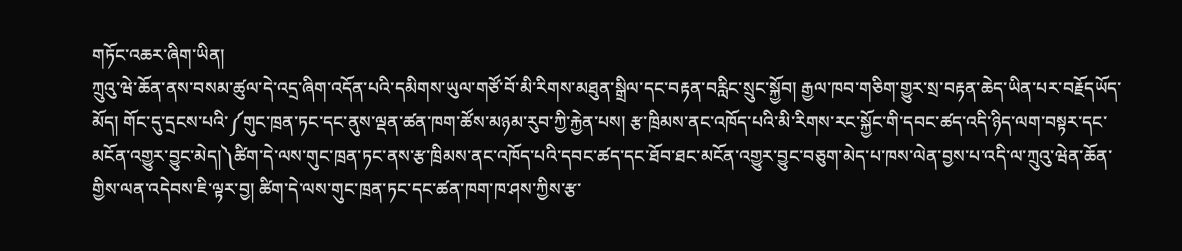གཏོང་འཆར་ཞིག་ཡིན།
ཀྲུའུ་ཝེ་ཆོན་ནས་བསམ་ཚུལ་དེ་འདྲ་ཞིག་འདོན་པའི་དམིགས་ཡུལ་གཙོ་བོ་མི་རིགས་མཐུན་སྒྲིལ་དང་བརྟན་བརླིང་སྲུང་སྐྱོབ། རྒྱལ་ཁབ་གཅིག་གྱུར་སྲ་བརྟན་ཆེད་ཡིན་པར་བརྗོདཡོད་མོད། གོང་དུ་དྲངས་པའི་༼གུང་ཁྲན་ཏང་དང་ནུས་ལྡན་ཚན་ཁག་ཚོས་མཉམ་རུབ་ཀྱི་རྐྱེན་པས། རྩ་ཁྲིམས་ནང་འཁོད་པའི་མི་རིགས་རང་སྐྱོང་གི་དབང་ཚད་འདི་ཉིད་ལག་བསྟར་དང་མངོན་འགྱུར་བྱུང་མེད།༽ཚིག་དེ་ལས་གུང་ཁྲན་ཏང་ནས་རྩ་ཁྲིམས་ནང་འཁོད་པའི་དབང་ཚད་དང་ཐོབ་ཐང་མངོན་འགྱུར་བྱུང་བཅུག་མེད་པ་ཁས་ལེན་བྱས་པ་འདི་ལ་ཀྲུའུ་ཝེན་ཆོན་གྱིས་ལན་འདེབས་ཇི་ལྟར་བྱ། ཚིག་དེ་ལས་གུང་ཁྲན་ཏང་དང་ཚན་ཁག་ཁ་ཤས་ཀྱིས་རྩ་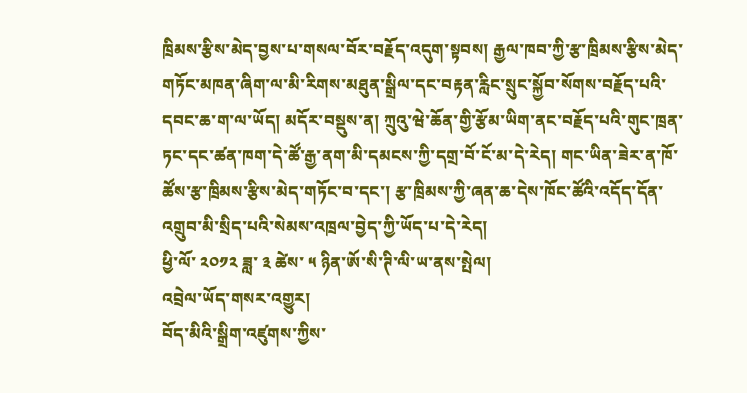ཁྲིམས་རྩིས་མེད་བྱས་པ་གསལ་བོར་བརྗོད་འདུག་སྟབས། རྒྱལ་ཁབ་ཀྱི་རྩ་ཁྲིམས་རྩིས་མེད་གཏོང་མཁན་ཞིག་ལ་མི་རིགས་མཐུན་སྒྲིལ་དང་བརྟན་རླིང་སྲུང་སྐྱོབ་སོགས་བརྗོད་པའི་དབང་ཆ་ག་ལ་ཡོད། མདོར་བསྡུས་ན། ཀྲུའུ་ཝེ་ཆོན་གྱི་རྩོམ་ཡིག་ནང་བརྗོད་པའི་གུང་ཁྲན་ཏང་དང་ཚན་ཁག་དེ་ཚོ་རྒྱ་ནག་མི་དམངས་ཀྱི་དགྲ་བོ་ངོ་མ་དེ་རེད། གང་ཡིན་ཟེར་ན་ཁོ་ཚོས་རྩ་ཁྲིམས་རྩིས་མེད་གཏོང་བ་དང་། རྩ་ཁྲིམས་ཀྱི་ཞན་ཆ་དེས་ཁོང་ཚོའི་འདོད་དོན་འགྲུབ་མི་སྲིད་པའི་སེམས་འཁྲལ་བྱེད་ཀྱི་ཡོད་པ་དེ་རེད།
ཕྱི་ལོ་ ༢༠༡༢ ཟླ་ ༣ ཚེས་ ༥ ཉིན་ཨོ་སི་ཊི་ལི་ཡ་ནས་སྤེལ།
འབྲེལ་ཡོད་གསར་འགྱུར།
བོད་མིའི་སྒྲིག་འཛུགས་ཀྱིས་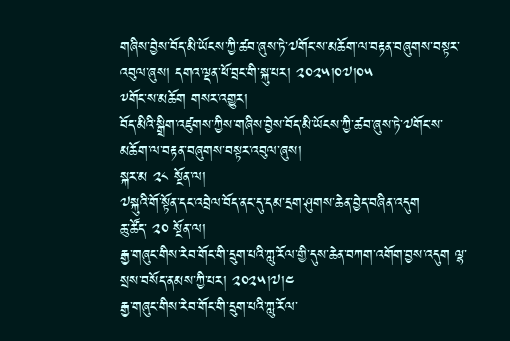གཞིས་བྱེས་བོད་མི་ཡོངས་ཀྱི་ཚབ་ཞུས་ཏེ་༧གོང་ས་མཆོག་ལ་བརྟན་བཞུགས་བསྟར་འབུལ་ཞུས། དགའ་ལྡན་ཕོ་བྲང་གི་སྐུ་པར། ༢༠༢༥།༠༧།༠༥
༸གོང་ས་མཆོག གསར་འགྱུར།
བོད་མིའི་སྒྲིག་འཛུགས་ཀྱིས་གཞིས་བྱེས་བོད་མི་ཡོངས་ཀྱི་ཚབ་ཞུས་ཏེ་༧གོང་ས་མཆོག་ལ་བརྟན་བཞུགས་བསྟར་འབུལ་ཞུས།
སྐར་མ ༢༨ སྔོན་ལ།
༧སྐུའི་གོ་སྟོན་དང་འབྲེལ་བོད་ནང་དུ་དམ་དྲག་ཤུགས་ཆེན་བྱེད་བཞིན་འདུག
ཆུ་ཚོད་ ༢༠ སྔོན་ལ།
རྒྱ་གཞུང་གིས་རེབ་གོང་གི་དྲུག་པའི་ཀླུ་རོལ་གྱི་དུས་ཆེན་བཀག་འགོག་བྱས་འདུག ལྷ་སྲས་བསོད་ནམས་ཀྱི་པར། ༢༠༢༥།༧།༤
རྒྱ་གཞུང་གིས་རེབ་གོང་གི་དྲུག་པའི་ཀླུ་རོལ་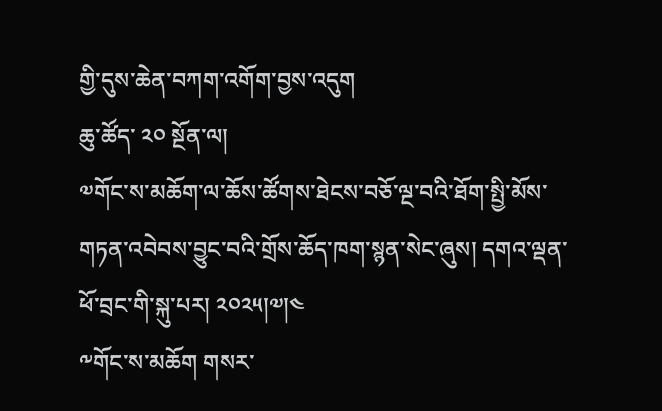གྱི་དུས་ཆེན་བཀག་འགོག་བྱས་འདུག
ཆུ་ཚོད་ ༢༠ སྔོན་ལ།
༧གོང་ས་མཆོག་ལ་ཆོས་ཚོགས་ཐེངས་བཅོ་ལྔ་བའི་ཐོག་སྤྱི་མོས་གཏན་འབེབས་བྱུང་བའི་གྲོས་ཆོད་ཁག་སྙན་སེང་ཞུས། དགའ་ལྡན་ཕོ་བྲང་གི་སྐུ་པར། ༢༠༢༥།༧།༤
༸གོང་ས་མཆོག གསར་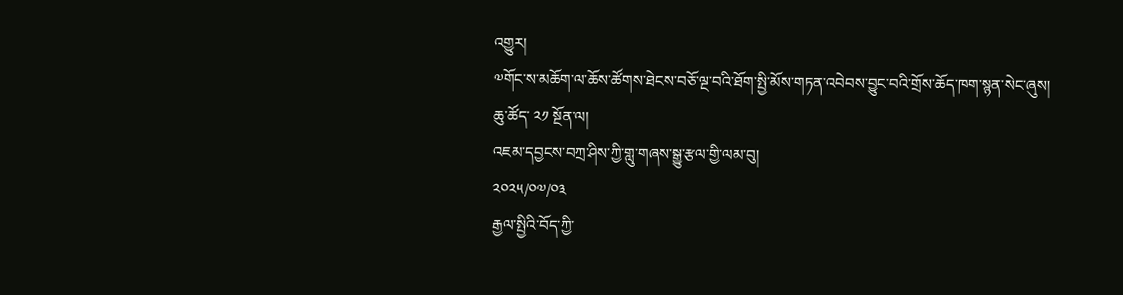འགྱུར།
༧གོང་ས་མཆོག་ལ་ཆོས་ཚོགས་ཐེངས་བཅོ་ལྔ་བའི་ཐོག་སྤྱི་མོས་གཏན་འབེབས་བྱུང་བའི་གྲོས་ཆོད་ཁག་སྙན་སེང་ཞུས།
ཆུ་ཚོད་ ༢༡ སྔོན་ལ།
འཇམ་དབྱངས་བཀྲ་ཤིས་ཀྱི་གླུ་གཞས་སྒྱུ་རྩལ་གྱི་ལམ་བུ།
༢༠༢༥/༠༧/༠༣
རྒྱལ་སྤྱིའི་བོད་ཀྱི་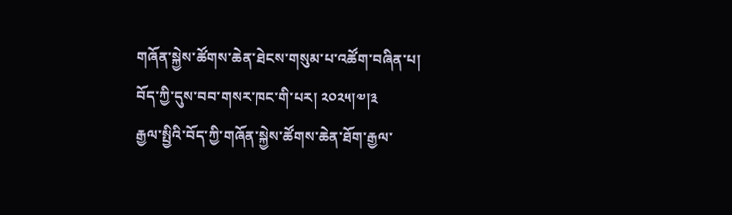གཞོན་སྐྱེས་ཚོགས་ཆེན་ཐེངས་གསུམ་པ་འཚོག་བཞིན་པ། བོད་ཀྱི་དུས་བབ་གསར་ཁང་གི་པར། ༢༠༢༥།༧།༣
རྒྱལ་སྤྱིའི་བོད་ཀྱི་གཞོན་སྐྱེས་ཚོགས་ཆེན་ཐོག་རྒྱལ་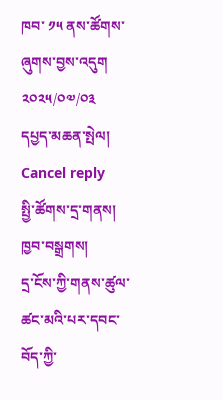ཁབ་ ༡༥ ནས་ཚོགས་ཞུགས་བྱས་འདུག
༢༠༢༥/༠༧/༠༣
དཔྱད་མཆན་སྤེལ། Cancel reply
སྤྱི་ཚོགས་དྲ་གནས།
ཁྱབ་བསྒྲགས།
དྲ་ངོས་ཀྱི་གནས་ཚུལ་ཚང་མའི་པར་དབང་བོད་ཀྱི་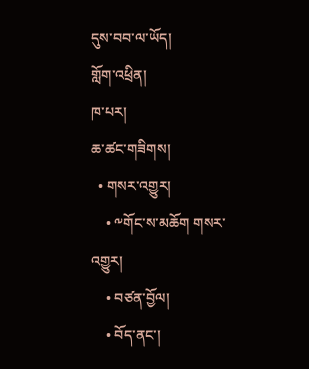དུས་བབ་ལ་ཡོད།
གློག་འཕྲིན།
ཁ་པར།
ཆ་ཚང་གཟིགས།
  • གསར་འགྱུར།
    • ༸གོང་ས་མཆོག གསར་འགྱུར།
    • བཙན་བྱོལ།
    • བོད་ནང་།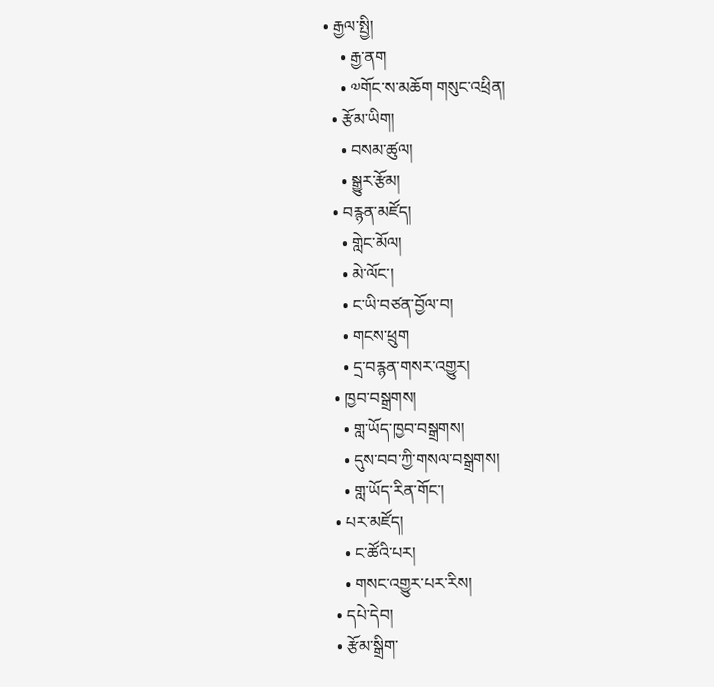• རྒྱལ་སྤྱི།
    • རྒྱ་ནག
    • ༧གོང་ས་མཆོག གསུང་འཕྲིན།
  • རྩོམ་ཡིག།
    • བསམ་ཚུལ།
    • སྒྱུར་རྩོམ།
  • བརྙན་མཛོད།
    • གླེང་མོལ།
    • མེ་ལོང་།
    • ང་ཡི་བཙན་བྱོལ་བ།
    • གངས་ཕྲུག
    • དྲ་བརྙན་གསར་འགྱུར།
  • ཁྱབ་བསྒྲགས།
    • གླ་ཡོད་ཁྱབ་བསྒྲགས།
    • དུས་བབ་ཀྱི་གསལ་བསྒྲགས།
    • གླ་ཡོད་རིན་གོང་།
  • པར་མཛོད།
    • ང་ཚོའི་པར།
    • གསང་འགྱུར་པར་རིས།
  • དཔེ་དེབ།
  • རྩོམ་སྒྲིག་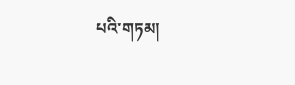པའི་གཏམ།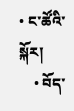• ང་ཚོའི་སྐོར།
    • བོད་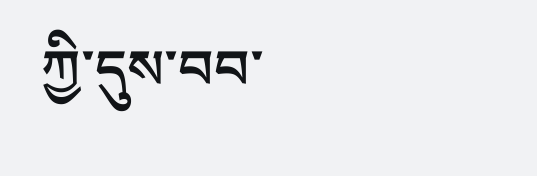ཀྱི་དུས་བབ་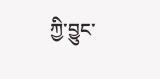ཀྱི་བྱུང་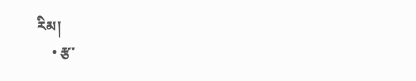རིམ།
    • རྩ་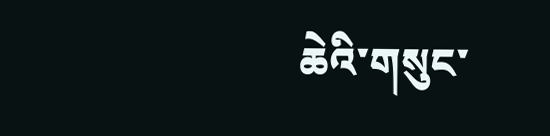ཆེའི་གསུང་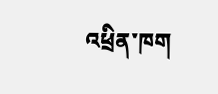འཕྲིན་ཁག